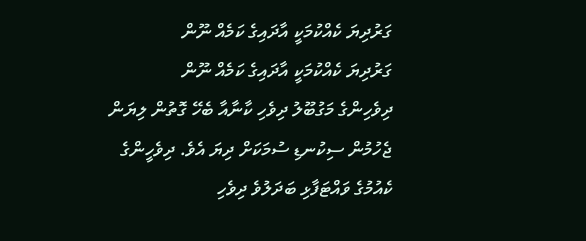ގަރުދިޔަ ކެއްކުމަކީ އާދައިގެ ކަމެއް ނޫން
ގަރުދިޔަ ކެއްކުމަކީ އާދައިގެ ކަމެއް ނޫން
ދިވެހިންގެ މަގުބޫލު ދިވެހި ކާނާއާ ބެހޭ ގޮތުން ލިޔަން ޖެހުމުން ސިކުނޑި ސުމަކަށް ދިޔަ އެވެ. ދިވެހީންގެ ކެއުމުގެ ވައްޓަފާޅި ބަދަލުވެ ދިވެހި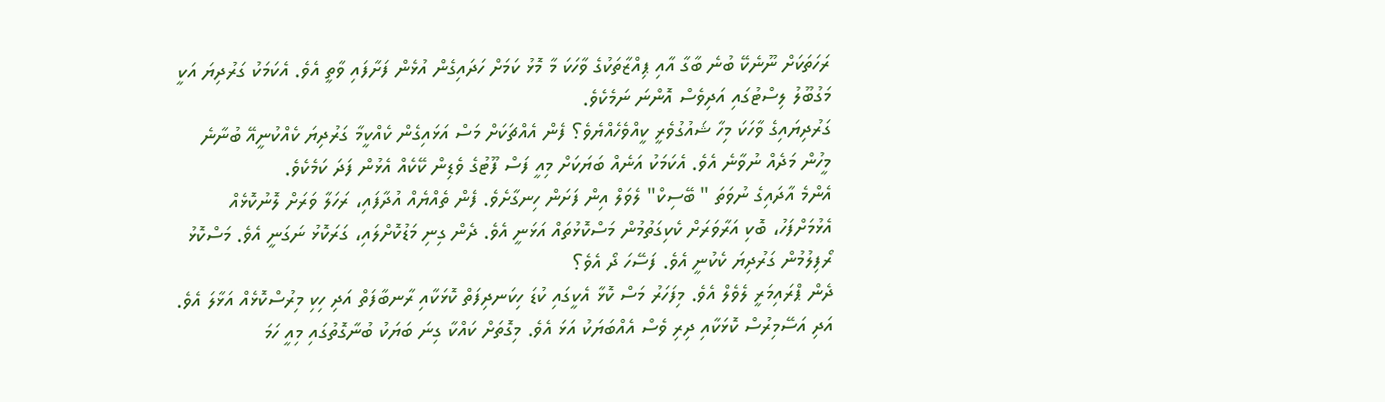ރަހަތަކަށް ނޫނެކޭ ބުނެ ބާގާ އާއި ޕިއްޒާތަކުގެ ވާހަކަ މާ މޮޅު ކަމަށް ހަދައިގެން އުޅެން ފަށާފައި ވާތީ އެވެ. އެކަމަކު ގަރުދިޔަ އަކީ މަގުބޫލު ލިސްޓުގައި އަދިވެސް އޮންނަ ނަމެކެވެ.
ގަރުދިޔައިގެ ވާހަކަ މިހާ ޝައުގުވެރީ ކީއްވެހެއްޔެވެ؟ ފެން އެއްޗަކަށް މަސް އަޅައިގެން ކެއްކީމާ ގަރުދިޔަ ކެއްކުނީއޭ ބުނާނެ މީހުން މަދެއް ނުވާނެ އެވެ. އެކަމަކު އަނެއް ބަޔަކަށް މިއީ ފަސް ފޫޓުގެ ވެޑިން ކޭކެއް އެޅުން ފަދަ ކަމެކެވެ.
އެންމެ އާދައިގެ ނުވަތަ " ބޭސިކް" ލެވަލް އިން ފަށަން ހިނގާށެވެ. ފެން ތެއްޔެއް އުދާފައި، ރަހަލާ ވަރަށް ލޮނުކޮޅެއް އެޅުމަށްފަހު، ބޮކި އަރާވަރަށް ކެކިގަތުމުން މަސްކޮޅުތައް އަޅަނީ އެވެ. ދެން ގިނި މަޑުކޮށްލައި، ގަރަކޮޅު ނަގަނީ އެވެ. މަސްކޮޅު ރޯފިލުމުން ގަރުދިޔަ ކެކުނީ އެވެ. ފަސޭހަ ދޯ އެވެ؟
ދެން ޕްރައިމަރީ ލެވެލް އެވެ. މިފަހަރު މަސް ކޮޅާ އެކީގައި ކުޑަ ހިކަނދިފަތް ކޮޅަކާއި ރާނބާފަތް އަދި ހިކި މިރުސްކޮޅެއް އަޅާލަ އެވެ. އަދި އަސޭމިރުސް ކޮޅަކާއި ދިރި ވެސް އެއްބަޔަކު އަޅަ އެވެ. މިގޮތަށް ކައްކާ ގިނަ ބަޔަކު ބުނާގޮތުގައި މިއީ ހަމަ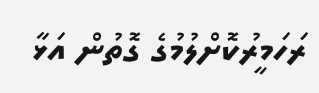ރަހަމީރުކޮށްލުމުގެ ގޮތުން އަޅާ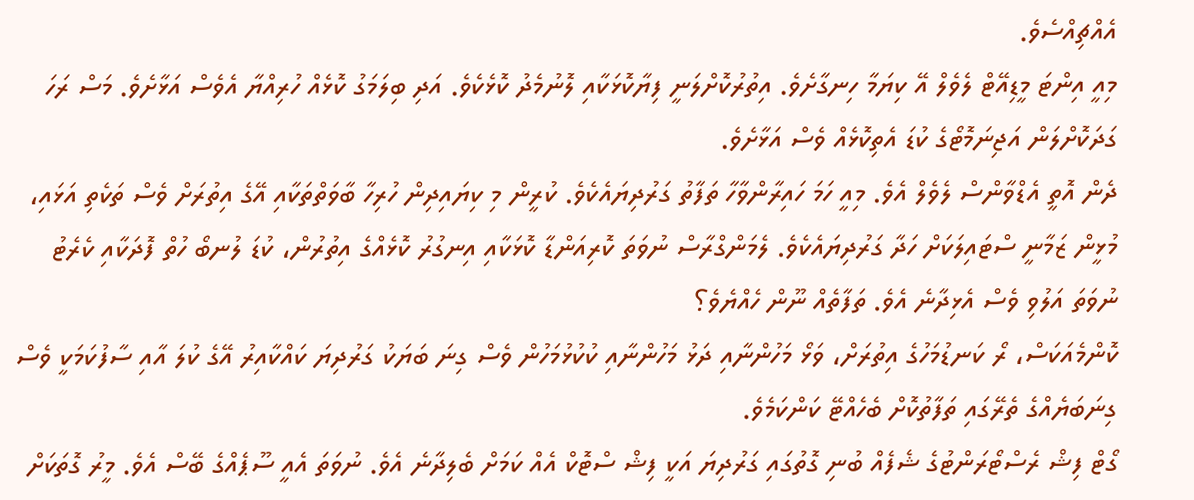އެއްޗިއްސެވެ.
މިއީ އިންޓަ މީޑިއޭޓް ލެވެލް އޭ ކިޔަމާ ހިނގާށެވެ. އިތުރުކޮށްލަނީ ފިޔާކޮޅަކާއި ލޮނުމެދު ކޮޅެކެވެ. އަދި ބިލަމަގު ކޮޅެއް ހުރިއްޔާ އެވެސް އަޅާށެވެ. މަސް ރަހަ ގަދަކޮށްލަން އަޖިނަމޮޓޯގެ ކުޑަ އެތިކޮޅެއް ވެސް އަޅާށެވެ.
ދެން އޮތީ އެޑްވާންސް ލެވެލް އެވެ. މިއީ ހަމަ ހައިރާންވާހާ ތަފާތު ގަރުދިޔައެކެވެ. ކުރީން މި ކިޔައިދިން ހުރިހާ ބާވަތްތަކާއި އޭގެ އިތުރަށް ވެސް ތަކެތި އަޅައި، މުޅީން ޒަމާނީ ސްޓައިލަކަށް ހަދާ ގަރުދިޔައެކެވެ. ލެމަންގްރާސް ނުވަތަ ކޮރިއަންޑާ ކޮޅަކާއި އިނގުރު ކޮޅެއްގެ އިތުރުން، ކުޑަ ލުނބޯ ހުތް ފޮދަކާއި ކެރެޓު ނުވަތަ އަލުވި ވެސް އެޅިދާނެ އެވެ. ތަފާތެއް ނޫން ހެއްޔެވެ؟
ކޮންމެއަކަސް، ރޯ ކަނޑުމަހުގެ އިތުރަށް، ވަޅޯ މަހުންނާއި ދަޅު މަހުންނާއި ކުކުޅުމަހުން ވެސް ގިނަ ބަޔަކު ގަރުދިޔަ ކައްކާއިރު އޭގެ ކުލަ އާއި ސާފުކަމަކީ ވެސް ގިނަބަޔެއްގެ ތެރޭގައި ތަފާތުކޮށް ބެހެއްޓޭ ކަންކަމެވެ.
ގޯޓް ފިޝް ރެސްޓޯރަންޓުގެ ޝެފެއް ބުނި ގޮތުގައި ގަރުދިޔަ އަކީ ފިޝް ސްޓޮކް އެއް ކަމަށް ބެލިދާނެ އެވެ. ނުވަތަ އެއީ ސޫޕެއްގެ ބޭސް އެވެ. މީރު ގޮތަކަށް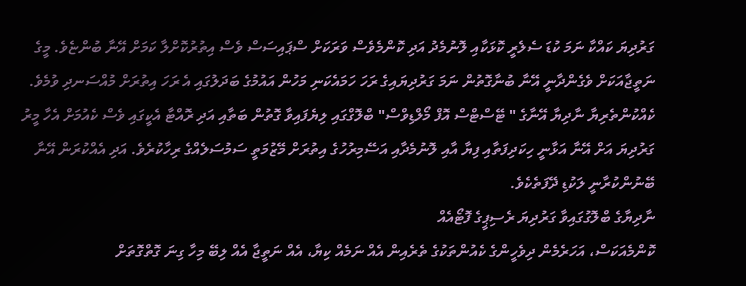ގަރުދިޔަ ކައްކާ ނަމަ ކުޑަ ސެލެރީ ކޮޅަކާއި ލޮނުމެދު އަދި ކޮންމެވެސް ވަރަކަށް ސްޕައިސަސް ވެސް އިތުރުކޮށްލާ ކަމަށް އޭނާ ބުންޏެވެ. މީގެ ނަތީޖާއަކަށް ވެގެންދާނީ އޭނާ ބުނާގޮތުން ނަމަ ގަރުދިޔައިގެ ރަހަ ހަމައެކަނި މަހުން އައުމުގެ ބަދަލުގައި އެ ރަހަ އިތުރަށް މުއްސަނދި ވުމެވެ.
ކެއްކުންތެރިޔާ ނާދިޔާ އޭނާގެ " ޓޭސްޓްސް އޮފް މޯލްޑިވްސް" ބްލޮގްގައި ލިޔެފައިވާ ގޮތުން ބަތާއި އަދި ރޮއްޓާ އެކީގައި ވެސް ކެއުމަށް އެހާ މީރު ގަރުދިޔަ އަށް އޭނާ އަޅާނީ ހިކަދިފަތާއި ފިޔާ އާއި ލޮނުމެދާއި އަސޭމިރުހުގެ އިތުރަށް މޭޒުމަތީ ސަމުސަލެއްގެ ރިހާކުރެވެ. އަދި އެއްކުރަން އޭނާ ބޭނުންކުރާނީ ލަކުޑި ދޭފަތެކެވެ.
ނާދިޔާގެ ބްލޮގުގައިވާ ގަރުދިޔަ ރެސިޕީގެ ފޮޓޯއެއް
ކޮންމެއަކަސް، އަހަރެމެން ދިވެހީންގެ ކެއުންތަކުގެ ތެރެއިން އެއް ނަމެއް ކިޔާ، އެއް ނަތީޖާ އެއް ލިބޭ މިހާ ގިނަ ގޮތްގޮތަށް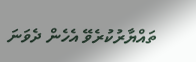ތައްޔާރުކުރެވޭ އެހެން ދެވަނަ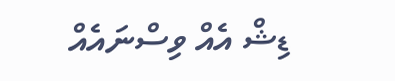ޑިޝް އެއް ވިސްނައެއް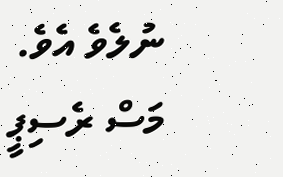ނުލެވެ އެވެ.
މަސް ރެސިޕީ